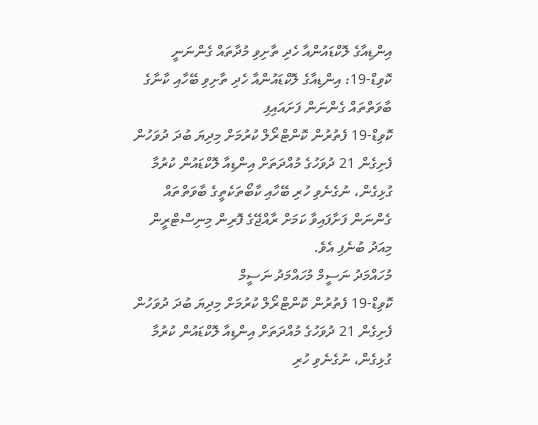އިންޑިއާގެ ލޮކްޑައުންއާ ހެދި ތާށިވި މުދާތައް ގެންނަނީ
ކޮވިޑް-19: އިންޑިއާގެ ލޮކްޑައުންއާ ހެދި ތާށިވި ބޭހާއި ކާނާގެ ބާވަތްތައް ގެންނަން ފަށައައިފި
ކޮވިޑް-19 ފެތުރުން ކޮންޓްރޯލް ކުރުމަށް މިދިޔަ ބުދަ ދުވަހުން ފެށިގެން 21 ދުވަހުގެ މުއްދަތަށް އިންޑިއާ ލޮކްޑައުން ކުރުމާ ގުޅިގެން، ނުގެނެވި ހުރި ބޭހާއި ކާބޯތަކެތީގެ ބާވަތްތައް ގެންނަން ފަށާފައިވާ ކަމަށް ރާއްޖޭގެ ފޮރިން މިނިސްޓްރީން މިއަދު ބުނެފި އެވެ.
މުހައްމަދު ނަސީމް މުހައްމަދު ނަސީމް
ކޮވިޑް-19 ފެތުރުން ކޮންޓްރޯލް ކުރުމަށް މިދިޔަ ބުދަ ދުވަހުން ފެށިގެން 21 ދުވަހުގެ މުއްދަތަށް އިންޑިއާ ލޮކްޑައުން ކުރުމާ ގުޅިގެން، ނުގެނެވި ހުރި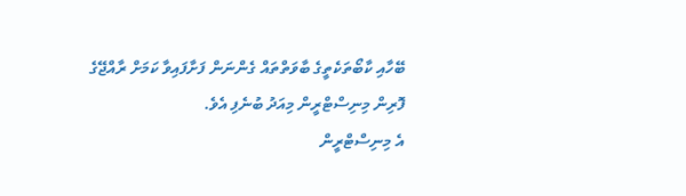ބޭހާއި ކާބޯތަކެތީގެ ބާވަތްތައް ގެންނަން ފަށާފައިވާ ކަމަށް ރާއްޖޭގެ ފޮރިން މިނިސްޓްރީން މިއަދު ބުނެފި އެވެ.
އެ މިނިސްޓްރީން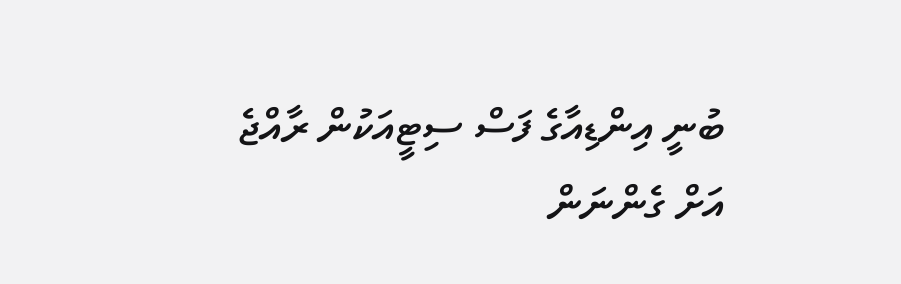ބުނީ އިންޑިއާގެ ފަސް ސިޓީއަކުން ރާއްޖެ އަށް ގެންނަން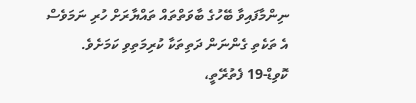ނިންމާފައިވާ ބޭހުގެ ބާވަތްތައް ތައްޔާރަށް ހުރި ނަމަވެސް އެ ތަކެތި ގެންނަން ދަތިތަކާ ކުރިމަތިވި ކަމަށެވެ.
ކޮވިޑް-19 ފެތުރޭތީ،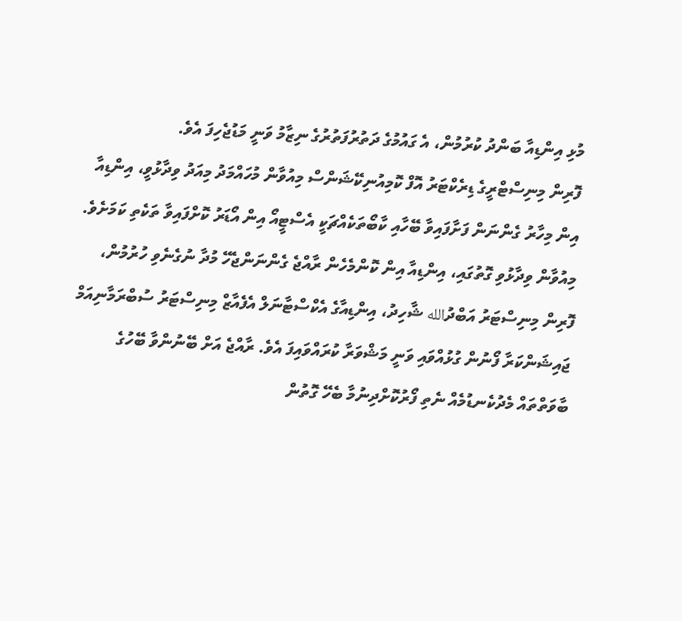މުޅި އިންޑިއާ ބަންދު ކުރުމުން، އެ ގައުމުގެ ދަތުރުފަތުރުގެ ނިޒާމު ވަނީ މަޑުޖެހިފަ އެވެ.
ފޮރިން މިނިސްޓްރީގެ ޑިރެކްޓަރު އޮފް ކޮމިއުނިކޭޝަންސް މިއުވާން މުހައްމަދު މިއަދު ވިދާޅުވީ، އިންޑިއާ އިން މިހާރު ގެންނަން ފަށާފައިވާ ބޭހާއި ކާބޯތަކެއްޗަކީ އެސްޓީއޯ އިން އޯޑަރު ކޮށްފައިވާ ތަކެތި ކަމަށެވެ.
މިއުވާން ވިދާޅުވި ގޮތުގައި، އިންޑިއާ އިން ކޮންމެހެން ރާއްޖެ ގެންނަންޖެހޭ މުދާ ނުގެނެވި ހުރުމުން، ފޮރިން މިނިސްޓަރު އަބްދުالله ޝާހިދު، އިންޑިއާގެ އެކްސްޓާނަލް އެފެއާޒް މިނިސްޓަރު ސުބްރަމާނިއަމް ޖައިޝަންކަރާ ފޯނުން ގުޅުއްވައި ވަނީ މަޝްވަރާ ކުރައްވައިފަ އެވެ. ރާއްޖެ އަށް ބޭނުންވާ ބޭހުގެ ބާވަތްތައް މެދުކެނޑުމެއް ނެތި ފޯރުކޮށްދިނުމާ ބެހޭ ގޮތުން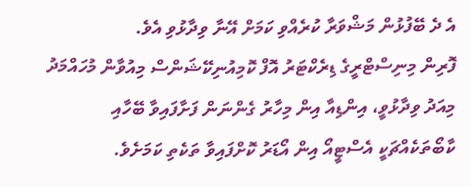އެ ދެ ބޭފުޅުން މަޝްވަރާ ކުރެއްވި ކަމަށް އޭނާ ވިދާޅުވި އެވެ.
ފޮރިން މިނިސްޓްރީގެ ޑިރެކްޓަރު އޮފް ކޮމިއުނިކޭޝަންސް މިއުވާން މުހައްމަދު މިއަދު ވިދާޅުވީ، އިންޑިއާ އިން މިހާރު ގެންނަން ފަށާފައިވާ ބޭހާއި ކާބޯތަކެއްޗަކީ އެސްޓީއޯ އިން އޯޑަރު ކޮށްފައިވާ ތަކެތި ކަމަށެވެ.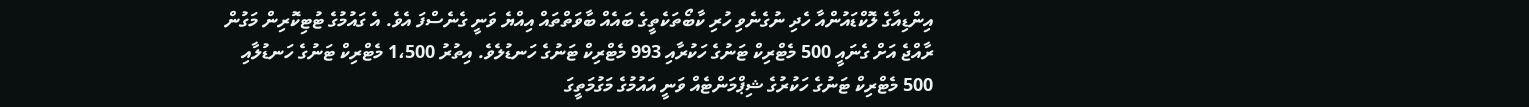އިންޑިއާގެ ލޮކްޑައުންއާ ހެދި ނުގެނެވި ހުރި ކާބޯތަކެތީގެ ބައެއް ބާވަތްތައް އިއްޔެ ވަނީ ގެނެސްފަ އެވެ. އެ ގައުމުގެ ޓުޓިކޮރިން މަގުން ރާއްޖެ އަށް ގެނައީ 500 މެޓްރިކް ޓަނުގެ ހަކުރާއި 993 މެޓްރިކް ޓަނުގެ ހަނޑުލެވެ. އިތުރު 1،500 މެޓްރިކް ޓަނުގެ ހަނޑުލާއި 500 މެޓްރިކް ޓަނުގެ ހަކުރުގެ ޝިޕްމަންޓެއް ވަނީ އައުމުގެ މަގުމަތީގަ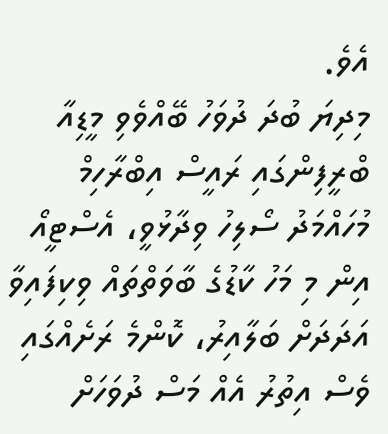އެވެ.
މިދިޔަ ބުދަ ދުވަހު ބޭއްވެވި މީޑިއާ ބްރީފިންގައި ރައީސް އިބްރާހިމް މުހައްމަދު ސޯލިހު ވިދާޅުވީ، އެސްޓީއޯ އިން މި މަހު ކާޑުގެ ބާވަތްތައް ވިކިފައިވާ އަދަދަށް ބަލާއިރު، ކޮންމެ ރަށެއްގައި ވެސް އިތުރު އެއް މަސް ދުވަހަށް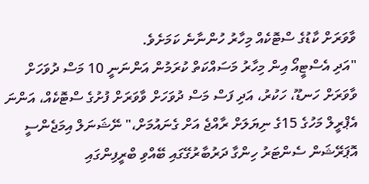ވާވަރަށް ކާޑުގެ ސްޓޮކެއް މިހާރު ހުންނާނެ ކަމަށެވެ.
"އަދި އެސްޓީއޯ އިން މިހާރު މަސައްކަތް ކުރަމުން އަންނަނީ 10 މަސް ދުވަހަށް ވާވަރަށް ހަނޑޫ، ހަކުރު، އަދި ފަސް މަސް ދުވަހަށް ވާވަރަށް ފުށުގެ ސްޓޮކެއް، އަންނަ އެޕްރީލް މަހުގެ 15ގެ ނިޔަލަށް ރާއްޖެ އަށް ގެނައުމަށް،" ނޭޝަނަލް އިމަޖެންސީ އޮޕަރޭޝަން ސެންޓަރު ހިންގާ ދަރުބާރުގޭގައި ބޭއްވި ބްރީފިންގައި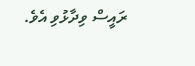ރައީސް ވިދާޅުވި އެވެ.